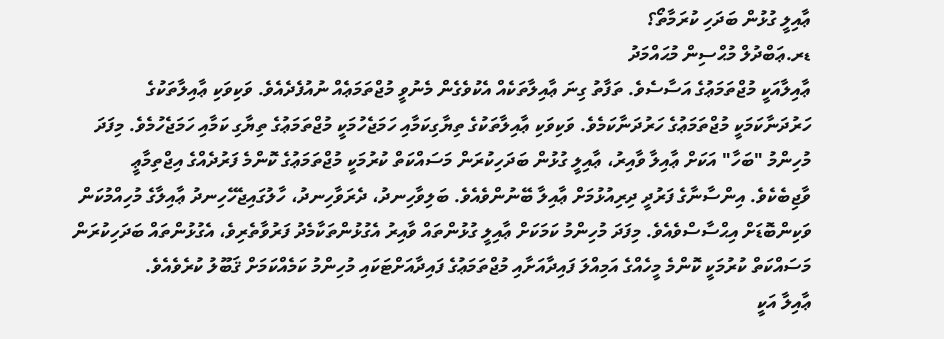ޢާއިލީ ގުޅުން ބަދަހި ކުރަމާތޯ؟
ޑރ.ޢަބްދުލް މުޙްސިން މުޙައްމަދު
ޢާއިލާއަކީ މުޖްތަމަޢުގެ އަސާސެވެ. ތަފާތު ގިނަ ޢާއިލާތަކެއް އެކުވެގެން މެނުވީ މުޖްތަމަޢެއް ނުއުފެދެއެވެ. ވަކިވަކި ޢާއިލާތަކުގެ ހަރުދަނާކަމަކީ މުޖްތަމަޢުގެ ހަރުދަނާކަމެވެ. ވަކިވަކި ޢާއިލާތަކުގެ ތިޔާގިކަމާއި ހަމަޖެހުމަކީ މުޖްތަމަޢުގެ ތިޔާގި ކަމާއި ހަމަޖެހުމެވެ. މިފަދަ މުހިންމު "ބަހާ" އަކަށް ޢާއިލާ ވާއިރު، ޢާއިލީ ގުޅުން ބަދަހިކުރަން މަސައްކަތް ކުރުމަކީ މުޖްތަމަޢުގެ ކޮންމެ ފަރުދެއްގެ އިޖްތިމާޢީ ވާޖިބެކެވެ. އިންސާނާގެ ފަރުދީ ދިރިއުޅުމަށް ޢާއިލާ ބޭނުންވެއެވެ. ބަލިވާހިނދު، ދެރަވާހިނދު، ހާލުގައިޖެހޭހިނދު ޢާއިލާގެ މުހިއްމުކަން ވަކިންބޮޑަށް އިޙްސާސްވެއެވެ. މިފަދަ މުހިންމު ކަމަކަށް ޢާއިލީ ގުޅުންތައް ވާއިރު އެގުޅުންތަކާމެދު ފަރުވާތެރިވެ، އެގުޅުންތައް ބަދަހިކުރަން މަސައްކަތް ކުރުމަކީ ކޮންމެ މީހެއްގެ އަމިއްލަ ފައިދާއަށާއި މުޖްތަމަޢުގެ ފައިދާއަށްޓަކައި މުހިންމު ކަމެއްކަމަށް ޤަބޫލު ކުރެވެއެވެ.
ޢާއިލާ އަކީ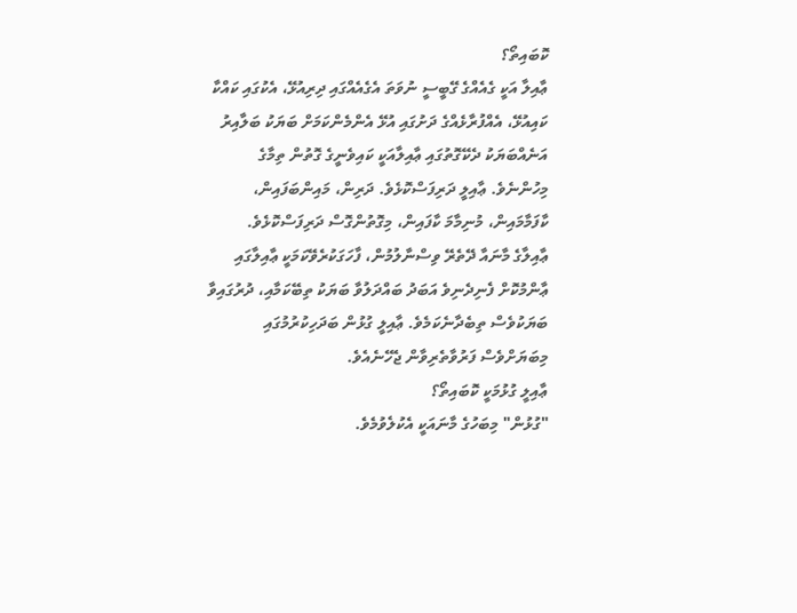ކޮބައިތޯ؟
ޢާއިލާ އަކީ ގެއެއްގެ ގޭބީސީ ނުވަތަ އެގެއެއްގައި ދިރިއުޅޭ، އެކުގައި ކައްކާ ކައިއުޅޭ، އެއްފުރާޅެއްގެ ދަށުގައި އުޅޭ އެންމެންކަމަށް ބަޔަކު ބަލާއިރު އަނެއްބަޔަކު ދެކޭގޮތުގައި ޢާއިލާއަކީ ކައިވެނީގެ ގޮތުން ތިމާގެ މިހުންނެވެ. ޢާއިލީ ދަރިފަސްކޮޅެވެ. ދަރިން، މައިންބަފައިން، ކާފަމާމައިން، މުނިމާމަ ކާފައިން، މިގޮތުންގޮސް ދަރިފަސްކޮޅެވެ.
ޢާއިލާގެ މާނައާ ދޭތެރޭ ވިސްނާލުމުން، ފާހަގަކުރެވޭކަމަކީ ޢާއިލާގައި ޢާންމުކޮށް ފެނިދެނިވެ އަބަދު ބައްދަލުވާ ބަޔަކު ތިބޭކަމާއި، ދުރުގައިވާ ބަޔަކުވެސް ތިބެދާނެކަމެވެ. ޢާއިލީ ގުޅުން ބަދަހިކުރުމުގައި މިބަޔަށްވެސް ފަރުވާތެރިވާން ޖެހޭނެއެވެ.
ޢާއިލީ ގުޅުމަކީ ކޮބައިތޯ؟
"ގުޅުން" މިބަހުގެ މާނައަކީ އެކުލެވުމެވެ.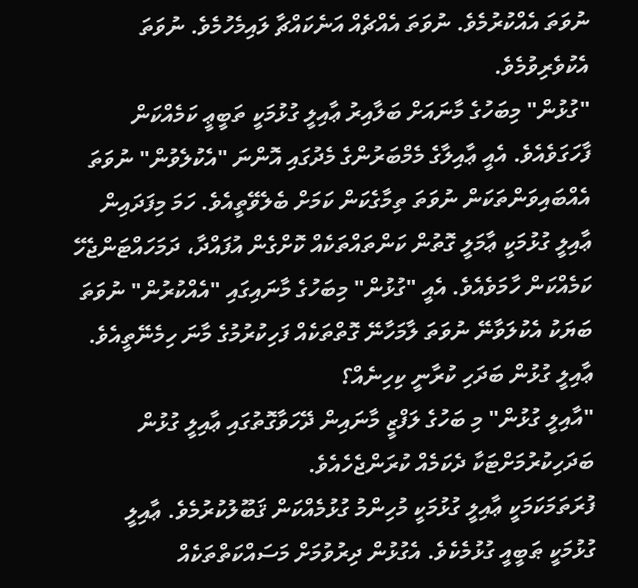ނުވަތަ އެއްކުރުމެވެ. ނުވަތަ އެއްޗެއް އަނެކައްޗާ ލައިމެހުމެވެ. ނުވަތަ އެކުވެރިވުމެވެ.
"ގުޅުން" މިބަހުގެ މާނައަށް ބަލާއިރު ޢާއިލީ ގުޅުމަކީ ތަބީޢީ ކަމެއްކަން ފާހަގަވެއެވެ. އެއީ ޢާއިލާގެ މެމްބަރުންގެ މެދުގައި އޮންނަ "އެކުލެވުން" ނުވަތަ އެއްބައިވަންތަކަން ނުވަތަ ތިމާގެކަން ކަމަށް ބެލެވޭތީއެވެ. ހަމަ މިފަދައިން ޢާއިލީ ގުޅުމަކީ ޢާމަލީ ގޮތުން ކަންތައްތަކެއް ކޮށްގެން އުފައްދާ، ދަމަހައްޓަންޖެހޭ ކަމެއްކަން ހާމަވެއެވެ. އެއީ "ގުޅުން" މިބަހުގެ މާނައިގައި "އެއްކުރުން" ނުވަތަ ބަޔަކު އެކުލަވާނޭ ނުވަތަ ލާމަހާނޭ ގޮތްތަކެއް ފަހިކުރުމުގެ މާނަ ހިމެނޭތީއެވެ.
ޢާއިލީ ގުޅުން ބަދަހި ކުރާނީ ކިހިނެއް؟
"އާއިލީ ގުޅުން" މި ބަހުގެ ލަފްޒީ މާނައިން ދޭހަވާގޮތުގައި ޢާއިލީ ގުޅުން ބަދަހިކުރުމަށްޓަކާ ދެކަމެއް ކުރަންޖެހެއެވެ.
ފުރަތަމަކަމަކީ ޢާއިލީ ގުޅުމަކީ މުހިންމު ގުޅުމެއްކަން ޤަބޫލުކުރުމެވެ. ޢާއިލީ ގުޅުމަކީ ޠަބީއީ ގުޅުމެކެވެ. އެގުޅުން ދިރުވުމަށް މަސައްކަތްތަކެއް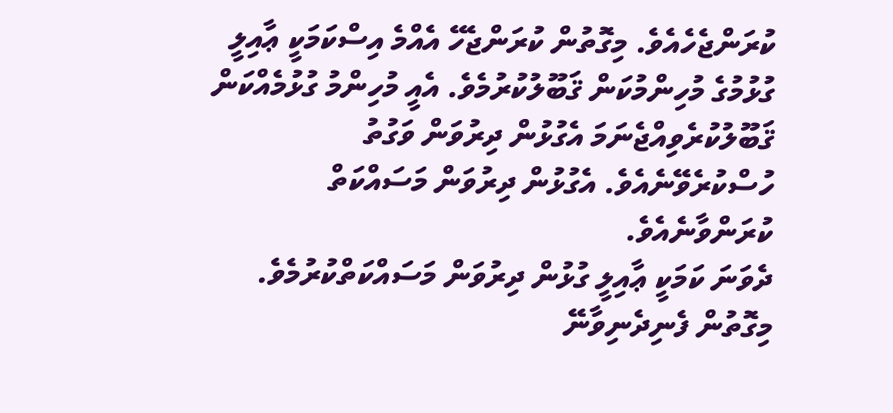ކުރަންޖެހެއެވެ. މިގޮތުން ކުރަންޖެހޭ އެއްމެ އިސްކަމަކީ ޢާއިލީ ގުޅުމުގެ މުހިންމުކަން ޤަބޫލުކުރުމެވެ. އެއީ މުހިންމު ގުޅުމެއްކަން ޤަބޫލުކުރެވިއްޖެނަމަ އެގުޅުން ދިރުވަން ވަގުތު ހުސްކުރެވޭނެއެވެ. އެގުޅުން ދިރުވަން މަސައްކަތް ކުރަންވާނެއެވެ.
ދެވަނަ ކަމަކީ ޢާއިލީ ގުޅުން ދިރުވަން މަސައްކަތްކުރުމެވެ. މިގޮތުން ފެނިދެނިވާނޭ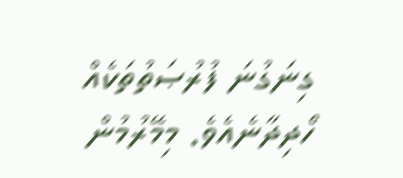ގިނަގުނަ ފުރުޞަތުތަކެއް ހޯދިދާނެއެވެ. މިމޭރުމުން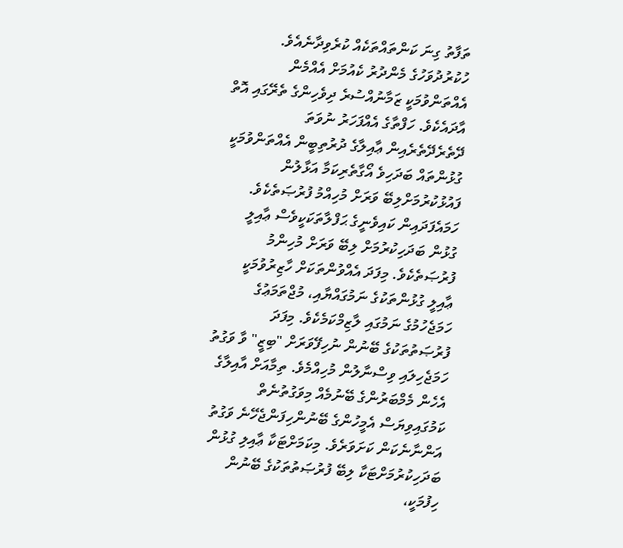ތަފާތު ގިނަ ކަންތައްތަކެއް ކުރެވިދާނެއެވެ.
ހުކުރުދުވަހުގެ މެންދުރު ކެއުމަށް އެއްމެން އެއްތަންވުމަކީ ޒަމާނުއްސުރެ ދިވެހިންގެ ތެރޭގައި އޮތް އާދައެކެވެ. ހަފްތާގެ އެއްފަހަރު ނުވަތަ ދޭތެރެދޭތެރެއިން ޢާއިލާގެ ދުރުތިބީން އެއްތަންވުމަކީ ގުޅުންތައް ބަދަހިވެ އޯގާތެރިކަމާ އަޅާލުން ފައުޅުކުރުމަށްލިބޭ ވަރަށް މުހިއްމު ފުރުޞަތެކެވެ. ހަމައެފަދައިން ކައިވެނީގެ ޙަފްލާތަކަކީވެސް ޢާއިލީ ގުޅުން ބަދަހިކުރުމަށް ލިބޭ ވަރަށް މުހިންމު ފުރުޞަތެކެވެ. މިފަދަ އެއްވުންތަކަށް ހާޒިރުވުމަކީ ޢާއިލީ ގުޅުންތަކުގެ ނަމުގައްޔާއި، މުޖްތަމަޢުގެ ހަމަޖެހުމުގެ ނަމުގައި ލާޒިމްކަމެކެވެ. މިފަދަ ފުރުޞަތުތަކުގެ ބޭނުން ނުހިފޭވަރަށް "ބިޒީ" ވާ ވަގުތު ހަމަޖެހިލައި ވިސްނާލުން މުހިއްމެވެ. ތިމާއަށް އާއިލާގެ އެހެން މެމްބަރުންގެ ބޭނުމެއް މިވަގުތުނެތް ކަމުގައިވިޔަސް އެމީހުންގެ ބޭނުންހިފަންޖެހޭނެ ވަގުތު އަންނާނެކަން ކަށަވަރެވެ. މިކަމަށްޓަކާ ޢާއިލި ގުޅުން ބަދަހިކުރުމަށްޓަކާ ލިބޭ ފުރުޞަތުތަކުގެ ބޭނުން ހިފުމަކީ،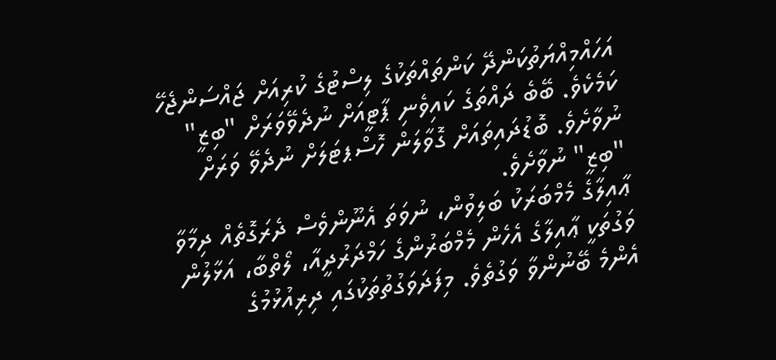އަހައްމިއްޔަތުކަންދޭ ކަންތައްތަކުގެ ލިސްޓުގެ ކުރިއަށް ޖައްސަންޖެހޭ ކަމެކެވެ. ބޭބެ ދައްތަގެ ކައިވެނި ޕާޓީއަށް ނުދެވޭވަރަށް "ބިޒީ" ނުވާށެވެ. ބޮޑުދައިތައަށް ގޮވާލަން ހޮސްޕޓަލަށް ނުދެވޭ ވަރަށް "ބިޒީ" ނުވާށެވެ.
ޢާއިލާގެ މެމްބަރަކު ބަލިވުން، ނުވަތަ އެނޫންވެސް ދެރަގޮތެއް ދިމާވާ ވަގުތަކީ ޢާއިލާގެ އެހެން މެމްބަރުންގެ ހަމްދަރުދީއާ، ލޯތްބާ، އަޅާލުން އެންމެ ބޭނުންވާ ވަގުތެވެ. މިފަދަވަގުތުތަކުގައި ދިރިއުޅުމުގެ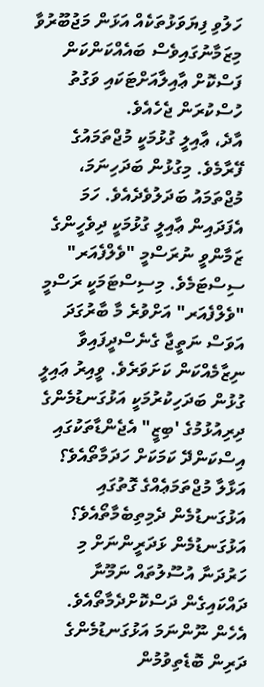ހަލުވި ފިޔަވަޅުތަކެއް އަޅަން މަޖުބޫރުވާ މިޒަމާނުގައިވެސް ބައެއްކަންކަން ފަސްކޮށް ޢާއިލާއަށްޓަކައި ވަގުތު ހުސްކުރަން ޖެހެއެވެ.
އާދެ، ޢާއިލީ ގުޅުމަކީ މުޖްތަމައުގެ ފޭރާމެވެ. މިގުޅުން ބަދަހިނަމަ، މުޖްތަމައު ބަދަލުވެދެއެވެ. ހަމަ އެފަދައިން ޢާއިލީ ގުޅުމަކީ ދިވެހީންގެ ޒަމާންވީ ނުރަސްމީ "ވެލްފެއަރ" ސިސްޓަމެވެ. މިސިސްޓަމަކީ ރަސްމީ "ވެލްފެއަރ" އަށްވުރެ މާ ބާރުގަދަ އަވަސް ނަތީޖާ ގެނެސްދީފައިވާ ނިޒާމެއްކަން ކަށަވަރެވެ. ވީއިރު ޢައިލީ ގުޅުން ބަދަހިކުރުމަކީ އަޅުގަނޑުމެންގެ ދިރިއުޅުމުގެ 'ބިޒީ" އެޖެންޑާތަކުގައި އިސްކަންދޭ ކަމަކަށް ހަދަމާތޯއެވެ؟ އަޅާލާ މުޖްތަމަޢެއްގެ ގޮތުގައި އަޅުގަނޑުމެން ދެމިތިބެމާތޯއެވެ؟ އަޅުގަނޑުމެން ޅަދަރީންނަށް މި ހަރުދަނާ އުސޫލުތައް ނަމޫނާ ދައްކައިގެން ދަސްކޮށްދެމާތޯއެވެ. އެހެން ނޫންނަމަ އަޅުގަނޑުމެންގެ ދަރިން ބޮޑެތިވުމުން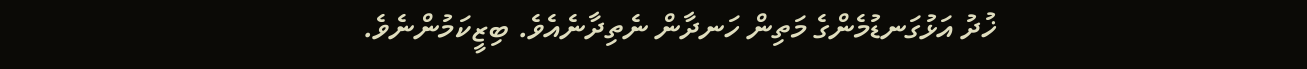ޚުދު އަޅުގަނޑުމެންގެ މަތިން ހަނދާން ނެތިދާނެއެވެ. ބިޒީކަމުންނެވެ.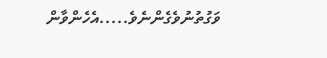ވަގުތުނުވެގެންނެވެ.....އެހެންވާން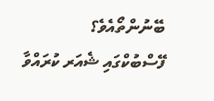ބޭނުންތޯއެވެ؟
ފޭސްބުކްގައި ޝެއަރ ކުރައްވާ